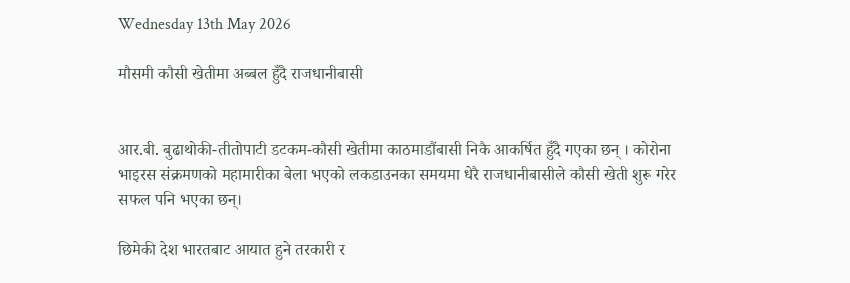Wednesday 13th May 2026

मौसमी कौसी खेतीमा अब्बल हुँदै राजधानीबासी


आर.बी. बुढाथोकी-तीतोपाटी डटकम-कौसी खेतीमा काठमाडौंबासी निकै आकर्षित हुँदै गएका छन् । कोरोना भाइरस संक्रमणको महामारीका बेला भएको लकडाउनका समयमा धेरै राजधानीबासीले कौसी खेती शुरू गरेर सफल पनि भएका छन्।

छिमेकी देश भारतबाट आयात हुने तरकारी र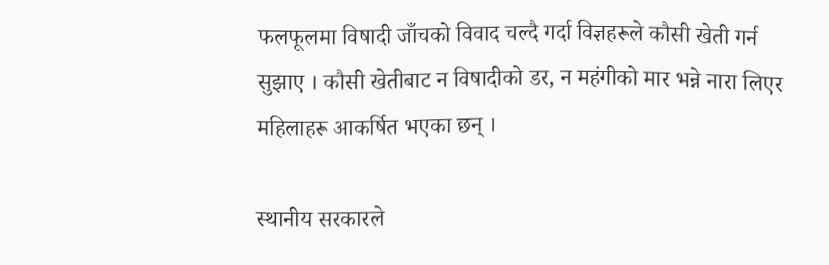फलफूलमा विषादी जाँचको विवाद चल्दै गर्दा विज्ञहरूले कौसी खेती गर्न सुझाए । कौसी खेतीबाट न विषादीको डर, न महंगीको मार भन्ने नारा लिएर महिलाहरू आकर्षित भएका छन् ।

स्थानीय सरकारले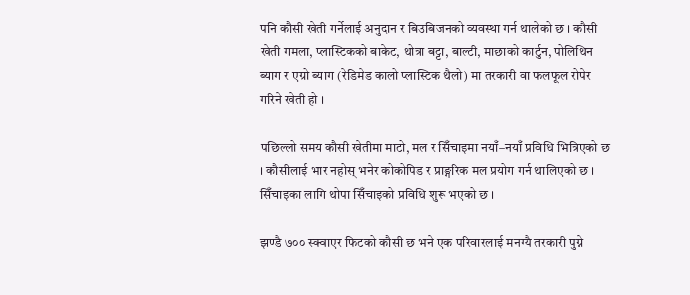पनि कौसी खेती गर्नेलाई अनुदान र बिउबिजनको व्यवस्था गर्न थालेको छ । कौसी खेती गमला, प्लास्टिकको बाकेट, थोत्रा बट्टा, बाल्टी, माछाको कार्टुन, पोलिथिन ब्याग र एग्रो ब्याग (रेडिमेड कालो प्लास्टिक थैलो) मा तरकारी वा फलफूल रोपेर गरिने खेती हो ।

पछिल्लो समय कौसी खेतीमा माटो, मल र सिँचाइमा नयाँ–नयाँ प्रविधि भित्रिएको छ । कौसीलाई भार नहोस् भनेर कोकोपिड र प्राङ्गरिक मल प्रयोग गर्न थालिएको छ । सिँचाइका लागि थोपा सिँचाइको प्रविधि शुरू भएको छ ।

झण्डै ७०० स्क्वाएर फिटको कौसी छ भने एक परिवारलाई मनग्यै तरकारी पुग्ने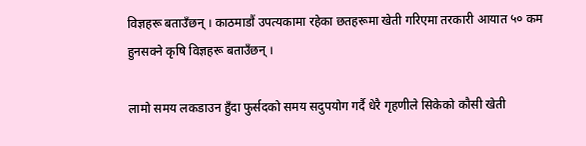विज्ञहरू बताउँछन् । काठमाडौं उपत्यकामा रहेका छतहरूमा खेती गरिएमा तरकारी आयात ५० कम हुनसक्ने कृषि विज्ञहरू बताउँछन् ।

लामो समय लकडाउन हुँदा फुर्सदको समय सदुपयोग गर्दै धेरै गृहणीले सिकेको कौसी खेती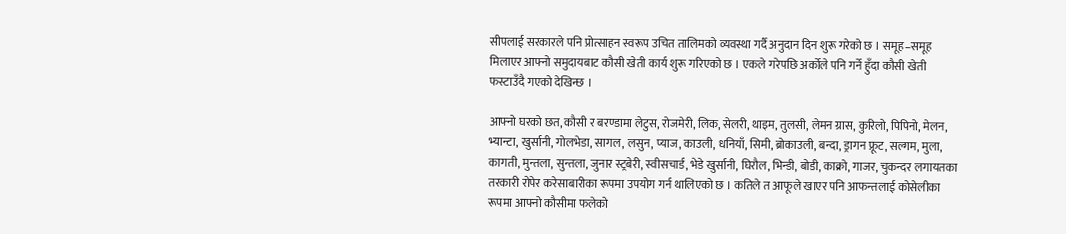सीपलाई सरकारले पनि प्रोत्साहन स्वरूप उचित तालिमको व्यवस्था गर्दै अनुदान दिन शुरू गरेको छ । समूह–समूह मिलाएर आफ्नो समुदायबाट कौसी खेती कार्य शुरू गरिएको छ । एकले गरेपछि अर्कोले पनि गर्ने हुँदा कौसी खेती फस्टाउँदै गएको देखिन्छ ।

आफ्नो घरको छत, कौसी र बरण्डामा लेटुस, रोजमेरी, लिक, सेलरी, थाइम, तुलसी, लेमन ग्रास, कुरिलो, पिपिनो, मेलन, भ्यान्टा, खुर्सानी, गोलभेडा, सागल, लसुन, प्याज, काउली, धनियाँ, सिमी, ब्रोकाउली, बन्दा, ड्रागन फ्रूट, सल्गम, मुला, कागती, मुन्तला, सुन्तला, जुनार स्ट्रबेरी, स्वीसचार्ड, भेडे खुर्सानी, घिरौल, भिन्डी, बोडी, काक्रो, गाजर, चुकन्दर लगायतका तरकारी रोपेर करेसाबारीका रूपमा उपयोग गर्न थालिएको छ । कतिले त आफूले खाएर पनि आफन्तलाई कोसेलीका रूपमा आफ्नो कौसीमा फलेको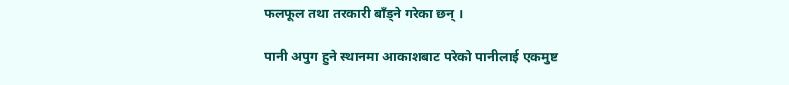फलफूल तथा तरकारी बाँड्ने गरेका छन् ।

पानी अपुग हुने स्थानमा आकाशबाट परेको पानीलाई एकमुष्ट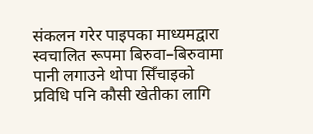संकलन गरेर पाइपका माध्यमद्वारा स्वचालित रूपमा बिरुवा–बिरुवामा पानी लगाउने थोपा सिँचाइको प्रविधि पनि कौसी खेतीका लागि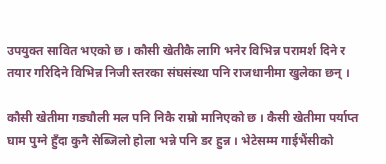उपयुक्त सावित भएको छ । कौसी खेतीकै लागि भनेर विभिन्न परामर्श दिने र तयार गरिदिने विभिन्न निजी स्तरका संघसंस्था पनि राजधानीमा खुलेका छन् ।

कौसी खेतीमा गड्यौली मल पनि निकै राम्रो मानिएको छ । कैसी खेतीमा पर्याप्त घाम पुग्ने हुँदा कुनै सेब्जिलो होला भन्ने पनि डर हुन्न । भेटेसम्म गाईभैंसीको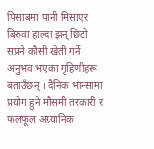पिसाबमा पानी मिसाएर बिरुवा हाल्दा झन् छिटो सप्रने कौसी खेती गर्ने अनुभव भएका गृहिणीहरू बताउँछन् । दैनिक भान्सामा प्रयोग हुने मौसमी तरकारी र फलफूल अग्र्यानिक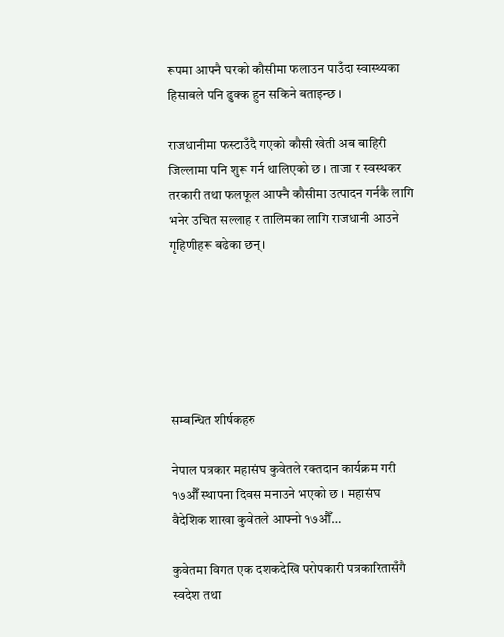रूपमा आफ्नै घरको कौसीमा फलाउन पाउँदा स्वास्थ्यका हिसाबले पनि ढुक्क हुन सकिने बताइन्छ ।

राजधानीमा फस्टाउँदै गएको कौसी खेती अब बाहिरी जिल्लामा पनि शुरू गर्न थालिएको छ । ताजा र स्वस्थकर तरकारी तथा फलफूल आफ्नै कौसीमा उत्पादन गर्नकै लागि भनेर उचित सल्लाह र तालिमका लागि राजधानी आउने गृहिणीहरू बढेका छन्।






सम्बन्धित शीर्षकहरु

नेपाल पत्रकार महासंघ कुवेतले रक्तदान कार्यक्रम गरी १७औँ स्थापना दिवस मनाउने भएको छ । महासंघ वैदेशिक शाखा कुवेतले आफ्नो १७औँ…

कुवेतमा विगत एक दशकदेखि परोपकारी पत्रकारितासँगै स्वदेश तथा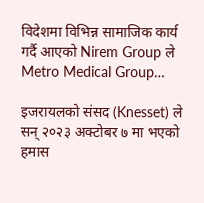विदेशमा विभिन्न सामाजिक कार्य गर्दै आएको Nirem Group ले Metro Medical Group…

इजरायलको संसद (Knesset) ले सन् २०२३ अक्टोबर ७ मा भएको हमास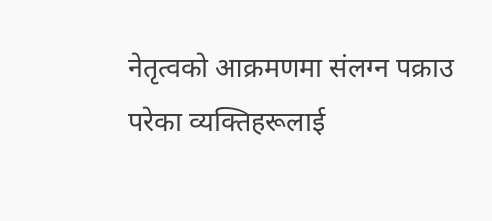नेतृत्वको आक्रमणमा संलग्न पक्राउ परेका व्यक्तिहरूलाई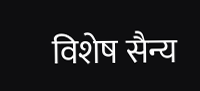विशेष सैन्य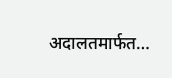अदालतमार्फत…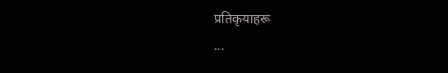प्रतिकृयाहरू
...